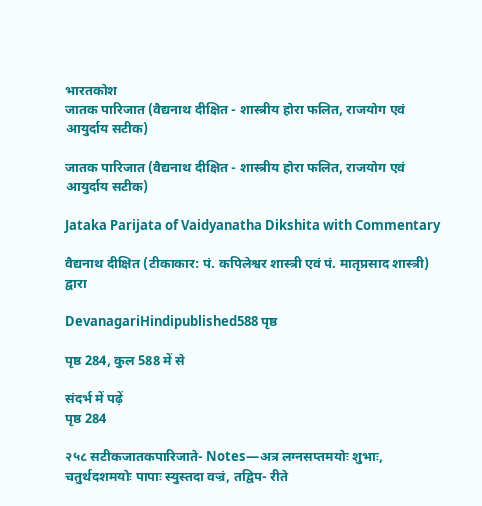भारतकोश
जातक पारिजात (वैद्यनाथ दीक्षित - शास्त्रीय होरा फलित, राजयोग एवं आयुर्दाय सटीक)

जातक पारिजात (वैद्यनाथ दीक्षित - शास्त्रीय होरा फलित, राजयोग एवं आयुर्दाय सटीक)

Jataka Parijata of Vaidyanatha Dikshita with Commentary

वैद्यनाथ दीक्षित (टीकाकार: पं. कपिलेश्वर शास्त्री एवं पं. मातृप्रसाद शास्त्री) द्वारा

DevanagariHindipublished588 पृष्ठ

पृष्ठ 284, कुल 588 में से

संदर्भ में पढ़ें
पृष्ठ 284

२५८ सटीकजातकपारिजाते- Notes—अत्र लग्नसप्तमयोः शुभाः, चतुर्थदशमयोः पापाः स्युस्तदा वज्रं, तद्विप- रीते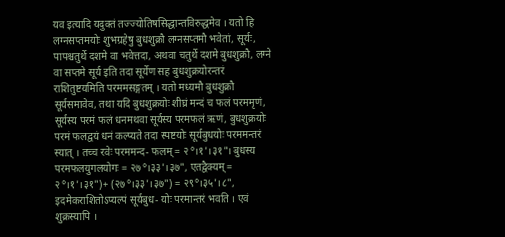यव इत्यादि यदुक्तं तज्ज्योतिषसिद्धान्तविरुद्धमेव । यतो हि लग्नसप्तमयोः शुभग्रहेषु बुधशुक्रौ लग्नसप्तमौ भवेतां, सूर्यः, पापश्चतुर्थे दशमे वा भवेत्तदा, अथवा चतुर्थे दशमे बुधशुक्रौ, लग्ने वा सप्तमे सूर्य इति तदा सूर्येण सह बुधशुक्रयोरन्तरं राशितुष्टयमिति परममसङ्गतम् । यतो मध्यमौ बुधशुक्रौ सूर्यसमावेव, तथा यदि बुधशुक्रयोः शीघ्रं मन्दं च फलं परममृणं, सूर्यस्य परमं फलं धनमथवा सूर्यस्य परमफलं ऋणं, बुधशुक्रयोः परमं फलद्वयं धनं कल्प्यते तदा स्पष्टयोः सूर्यबुधयोः परममन्तरं स्यात् । तच्च रवेः परममन्द- फलम् = २°।१'।३१"। बुधस्य परमफलयुगलयोगः = २७°।३३'।३७", एतद्वैक्यम् = २°।१'।३१")+ (२७°।३३'।३७") = २९°।३५'।८", इदमेकराशितोऽप्यल्पं सूर्यबुध- योः परमान्तरं भवति । एवं शुक्रस्यापि ।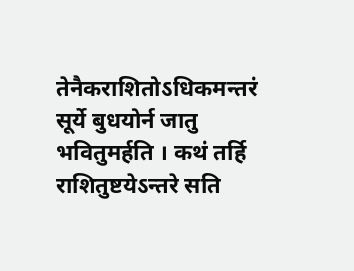तेनैकराशितोऽधिकमन्तरं सूर्ये बुधयोर्न जातु भवितुमर्हति । कथं तर्हि राशितुष्टयेऽन्तरे सति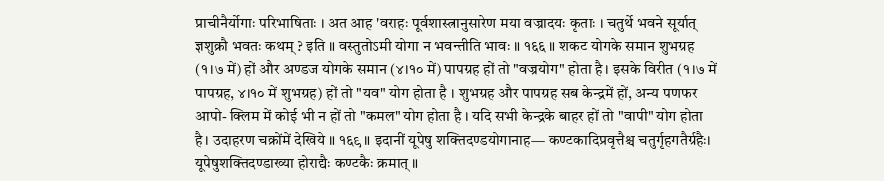प्राचीनैर्योगाः परिभाषिताः । अत आह 'वराहः पूर्वशास्त्रानुसारेण मया वज्रादयः कृताः । चतुर्थे भवने सूर्यात् ज्ञशुक्रौ भवतः कथम् ? इति ॥ वस्तुतोऽमी योगा न भवन्तीति भावः ॥ १६६ ॥ शकट योगके समान शुभग्रह (१।७ में) हों और अण्डज योगके समान (४।१० में) पापग्रह हों तो "वज्रयोग" होता है। इसके विरीत (१।७ में पापग्रह, ४।१० में शुभग्रह) हों तो "यव" योग होता है । शुभग्रह और पापग्रह सब केन्द्रमें हों, अन्य पणफर आपो- क्लिम में कोई भी न हों तो "कमल" योग होता है । यदि सभी केन्द्रके बाहर हों तो "वापी" योग होता है। उदाहरण चक्रोंमें देखिये ॥ १६९ ॥ इदानीं यूपेषु शक्तिदण्डयोगानाह— कण्टकादिप्रवृत्तैश्च चतुर्गृहगतैर्ग्रहैः। यूपेषुशक्तिदण्डाख्या होराद्यैः कण्टकैः क्रमात् ॥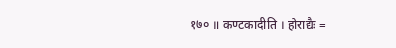१७० ॥ कण्टकादीति । होराद्यैः =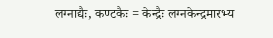लग्नाद्यैः, कण्टकैः = केन्द्रैः लग्नकेन्द्रमारभ्य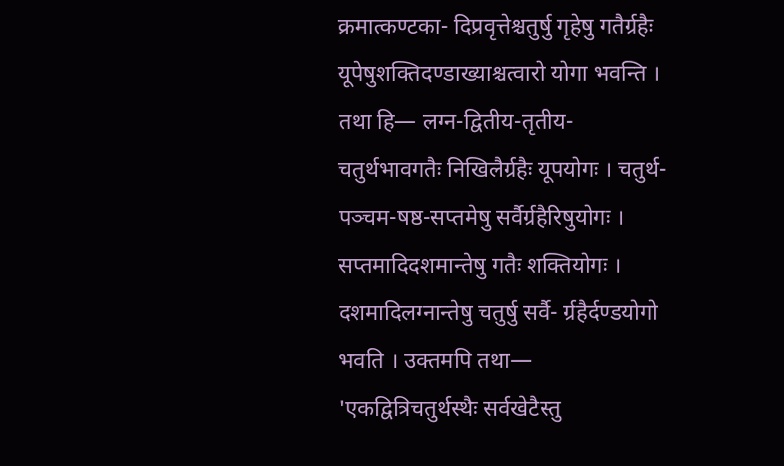क्रमात्कण्टका- दिप्रवृत्तेश्चतुर्षु गृहेषु गतैर्ग्रहैः यूपेषुशक्तिदण्डाख्याश्चत्वारो योगा भवन्ति । तथा हि— लग्न-द्वितीय-तृतीय-चतुर्थभावगतैः निखिलैर्ग्रहैः यूपयोगः । चतुर्थ-पञ्चम-षष्ठ-सप्तमेषु सर्वैर्ग्रहैरिषुयोगः । सप्तमादिदशमान्तेषु गतैः शक्तियोगः । दशमादिलग्नान्तेषु चतुर्षु सर्वै- र्ग्रहैर्दण्डयोगो भवति । उक्तमपि तथा— 'एकद्वित्रिचतुर्थस्थैः सर्वखेटैस्तु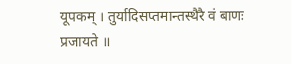यूपकम् । तुर्यादिसप्तमान्तस्थैरै वं बाणः प्रजायते ॥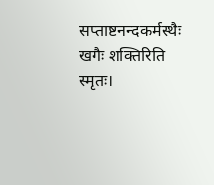सप्ताष्टनन्दकर्मस्थैः खगैः शक्तिरिति स्मृतः।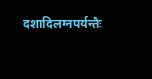दशादिलग्नपर्यन्तैः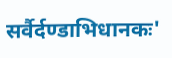सर्वैर्दण्डाभिधानकः'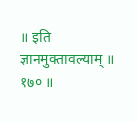॥ इति ज्ञानमुक्तावल्याम् ॥ १७० ॥